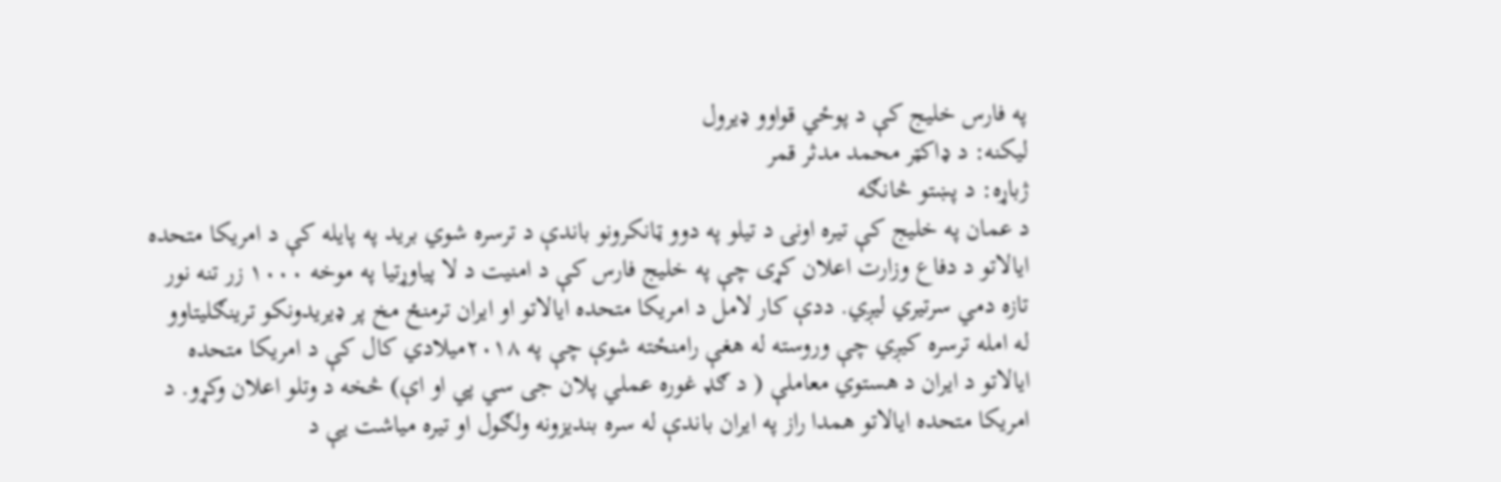په فارس خلیج کې د پوځي قواوو ډیرول
لیکنه: د ډاکټر محمد مدثر قمر
ژباړه: د پښتو څانګه
د عمان په خلیج کې تیره اونۍ د تیلو په دوو ټانکرونو باندې د ترسره شوي برید په پایله کې د امریکا متحده ایالاتو د دفاع وزارت اعلان کړی چې په خلیج فارس کې د امنیت د لا پیاوړتیا په موخه ۱۰۰۰ زر تنه نور تازه دمي سرتیري لیږي. ددې کار لامل د امریکا متحده ایالاتو او ایران ترمنځ مخ پر ډیریدونکو ترینګلیتاوو له امله ترسره کیږي چې وروسته له هغې رامنځته شوې چې په ۲۰۱۸میلادي کال کې د امریکا متحده ایالاتو د ایران د هستوي معاملې ( د ګډ غوره عملي پلان جی سي پي او اې) څخه د وتلو اعلان وکړو. د امریکا متحده ایالاتو همدا راز په ایران باندې له سره بندیزونه ولګول او تیره میاشت یې د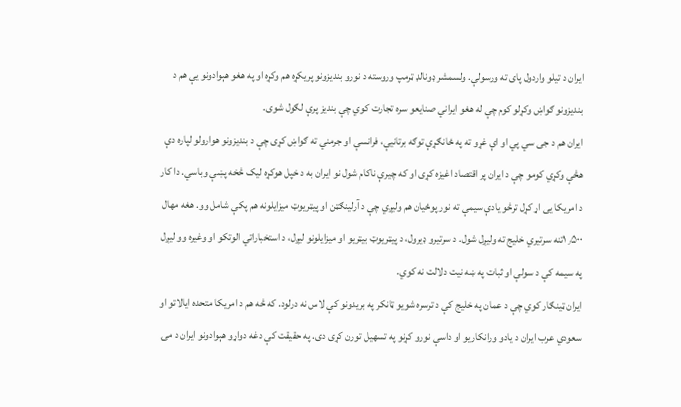ایران د تیلو واردول پای ته ورسولې. ولسمشر ډونالډ ټرمپ وروسته د نورو بندیزونو پریکړه هم وکړه او په هغو هېوادونو یې هم د بندیزونو ګواښ وکړلو کوم چې له هغو ایراني صنایعو سره تجارت کوي چې بندیز پرې لګول شوی.
ایران هم د جی سي پي او اې غړو ته په ځانګړې توګه برتانیې، فرانسې او جرمني ته ګواښ کړی چې د بندیزونو هوارولو لپاره دې هڅې وکړي کومو چې د ایران پر اقتصاد اغیزه کړی او که چیرې ناکام شول نو ایران به د خپل هوکړه لیک څخه پښې وباسي. دا کار د امریکا یی اړ کړل ترڅو یادې سیمې ته نور پوځیان هم ولیږي چې د آرلینګټن او پیټریوټ میزایلونه هم پکې شامل وو. هغه مهال ۱٫۵۰۰تنه سرتیري خلیج ته ولیږل شول. د سرتیرو ډیرول، د پیټریوټ بیټریو او میزایلونو لیږل، د استخباراتي الوتکو او وغیره وو لیږل په سیمه کې د سولې او ثبات په ښه نیت دلالت نه کوي.
ایران ټینګار کوي چې د عمان په خلیج کې د ترسره شویو ټانکر په بریدونو کې لاس نه درلود. که څه هم د امریکا متحده ایالاتو او سعودي عرب ایران د یادو ورانکاریو او داسې نورو کړنو په تسهیل تورن کړی دی. په حقیقت کې دغه دواړو هېوادونو ایران د مۍ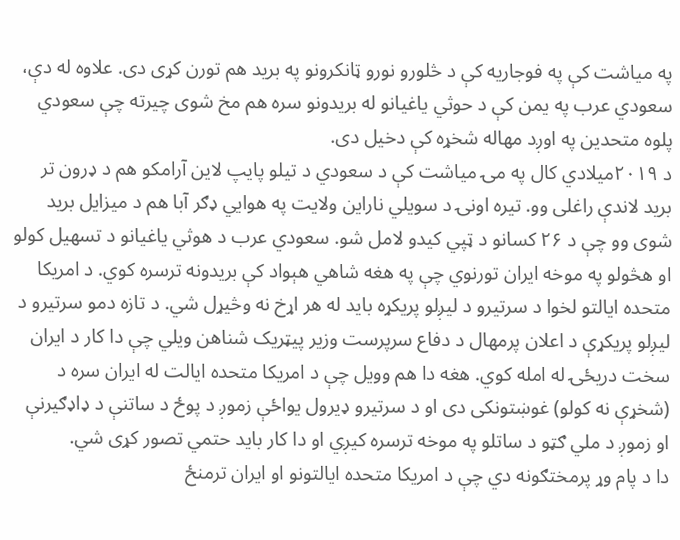په میاشت کې په فوجاریه کې د څلورو نورو ټانکرونو په برید هم تورن کړی دی. علاوه له دې، سعودي عرب په یمن کې د حوثي یاغیانو له بریدونو سره هم مخ شوی چیرته چې سعودي پلوه متحدین په اوږد مهاله شخړه کې دخیل دی.
د ۲۰۱۹میلادي کال په مۍ میاشت کې د سعودي د تیلو پایپ لاین آرامکو هم د ډرون تر برید لاندې راغلی وو. تیره اونۍ د سویلي ناراین ولایت په هوايي ډګر آبا هم د میزایل برید شوی وو چې د ۲۶ کسانو د ټپي کیدو لامل شو. سعودي عرب د هوثي یاغیانو د تسهیل کولو او هڅولو په موخه ایران تورنوي چې په هغه شاهي هېواد کې بریدونه ترسره کوي. د امریکا متحده ایالتو لخوا د سرتیرو د لیږلو پریکړه باید له هر اړخ نه وڅیړل شي. د تازه دمو سرتیرو د لیږلو پریکړې د اعلان پرمهال د دفاع سرپرست وزیر پیټریک شناهن ویلي چې دا کار د ایران سخت دریځۍ له امله کوي. هغه دا هم وویل چې د امریکا متحده ایالت له ایران سره د (شخړې نه کولو) غوښتونکی دی او د سرتیرو ډیرول یواځې زموږ د پوځ د ساتنې د ډاډګیرنې او زموږ د ملي ګټو د ساتلو په موخه ترسره کیږي او دا کار باید حتمي تصور کړی شي.
دا د پام وړ پرمختګونه دي چې د امریکا متحده ایالتونو او ایران ترمنځ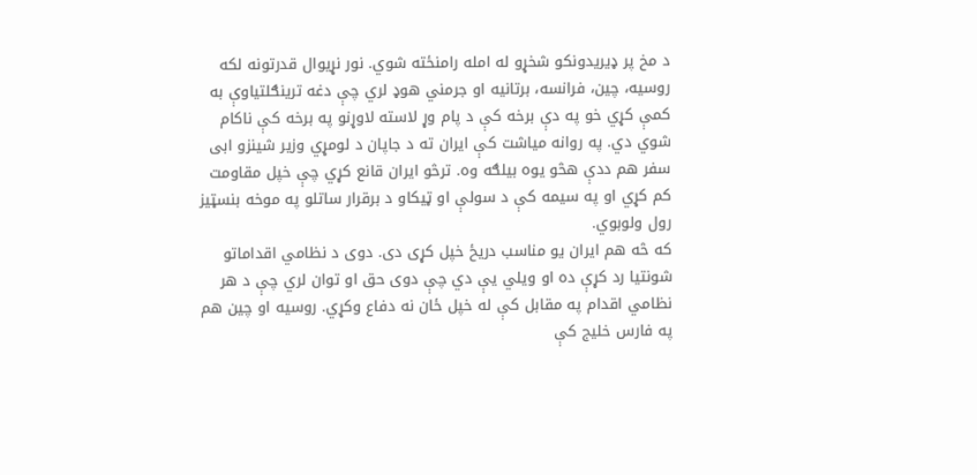د مخ پر ډيریدونکو شخړو له امله رامنځته شوي. نور نړیوال قدرتونه لکه روسیه، چین، فرانسه، برتانیه او جرمني هوډ لري چې دغه ترینګلتیاوې به کمې کړي خو په دې برخه کې د پام وړ لاسته لاوړنو په برخه کې ناکام شوي دي. په روانه میاشت کې ایران ته د جاپان د لومړي وزیر شینزو ابی سفر هم ددې هڅو یوه بیلګه وه. ترڅو ایران قانع کړي چې خپل مقاومت کم کړي او په سیمه کې د سولې او ټیکاو د برقرار ساتلو په موخه بنسټیز رول ولوبوي.
که څه هم ایران یو مناسب دریځ خپل کړی دی. دوی د نظامي اقداماتو شونتیا رد کړې ده او ویلي یې دي چې دوی حق او توان لري چې د هر نظامي اقدام په مقابل کې له خپل ځان نه دفاع وکړي. روسیه او چین هم په فارس خلیج کې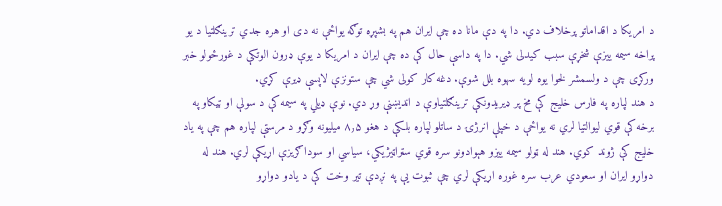د امریکا د اقداماتو پرخلاف دي. دا په دې مانا ده چې ایران هم په بشپړه توګه یواځې نه دی او هره جدي ترینګلتیا د یو پراخه سیمه ییزې شخړې سبب کیدلی شي. دا په داسې حال کې ده چې ایران د امریکا د یوې ډرون الوتکې د غورځولو خبر ورکړی چې د ولسمشر لخوا یوه لویه سهوه بلل شوې. دغه کار کولی شي چې ستونزې لاپسې ډیرې کړي.
د هند لپاره په فارس خلیج کې مخ پر ډیریدونکې ترینګلتیاوې د اندیښنې وړ دي. نوې ډیلي په سیمه کې د سولې او ټیکاو په برخه کې قوي لیوالتیا لري نه یواځې د خپلې انرژۍ د ساتلو لپاره بلکې د هغو ۸٫۵ میلیونه وګړو د مرستې لپاره هم چې په یاد خلیج کې ژوند کوي. هند له ټولو سیمه ییزو هېوادونو سره قوي سټراټيژيکي، سیاسي او سوداګریزې اړیکې لري. هند له دواړو ایران او سعودي عرب سره غوره اړیکې لري چې ثبوت یې په نږدې تیر وخت کې د یادو دواړو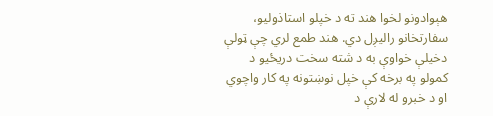هېوادونو لخوا هند ته د خپلو استاذولیو، سفارتخانو رالیږل دي. هند طمع لري چې ټولې دخیلې خواوې به د شته سخت دریځیو د کمولو په برخه کې خپل نوښتونه په کار واچوي او د خبرو له لارې د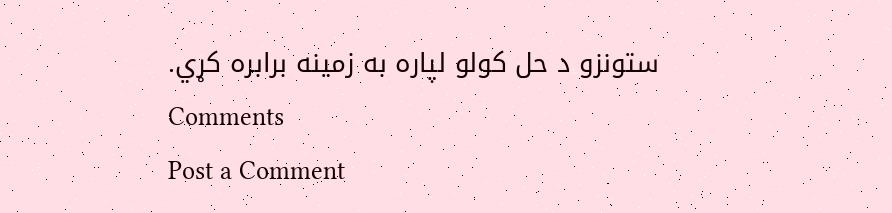ستونزو د حل کولو لپاره به زمینه برابره کړي.
Comments
Post a Comment